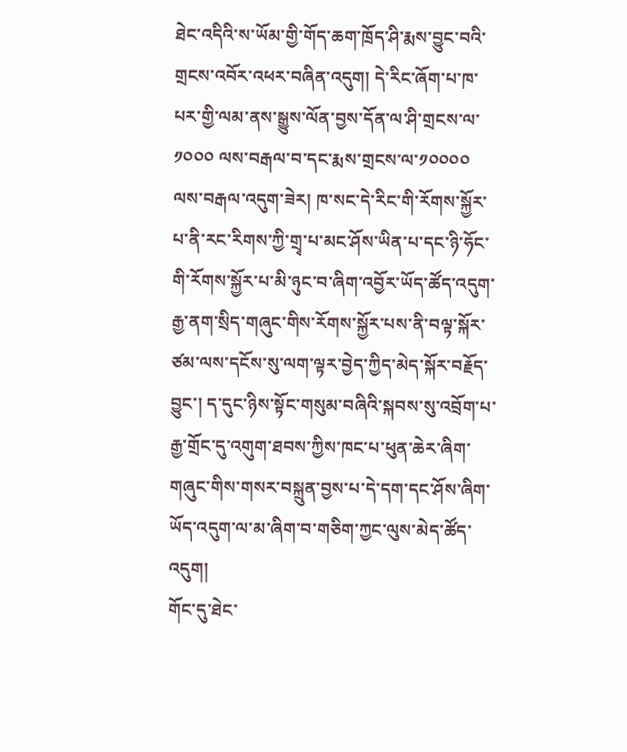ཐེང་འདིའི་ས་ཡོམ་གྱི་གོད་ཆག་ཁྲོད་ཤི་རྨས་བྱུང་བའི་གྲངས་འབོར་འཕར་བཞིན་འདུག། དེ་རིང་ཞོག་པ་ཁ་པར་གྱི་ལམ་ནས་སྒྱུས་ལོན་བྱས་དོན་ལ་ཤི་གྲངས་ལ་ ༡༠༠༠ ལས་བརྒལ་བ་དང་རྨས་གྲངས་ལ་༡༠༠༠༠ ལས་བརྒལ་འདུག་ཟེར། ཁ་སང་དེ་རིང་གི་རོགས་སྐྱོར་པ་ནི་རང་རིགས་ཀྱི་གྲྭ་པ་མང་ཤོས་ཡིན་པ་དང་ཉི་ཧོང་གི་རོགས་སྐྱོར་པ་མི་ཉུང་བ་ཞིག་འབྱོར་ཡོད་ཚོད་འདུག་རྒྱ་ནག་སྲིད་གཞུང་གིས་རོགས་སྐྱོར་པས་ནི་བལྟ་སྐོར་ཙམ་ལས་དངོས་སུ་ལག་ལྟར་བྱེད་ཀྱིད་མེད་སྐོར་བརྗོད་བྱུང་། ད་དུང་ཉིས་སྟོང་གསུམ་བཞིའི་སྐབས་སུ་འབྲོག་པ་རྒྱ་གྲོང་དུ་འགུག་ཐབས་ཀྱིས་ཁང་པ་ཕུན་ཆེར་ཞིག་གཞུང་གིས་གསར་བསྐྲུན་བྱས་པ་དེ་དག་དང་ཤོས་ཞིག་ཡོད་འདུག་ལ་མ་ཞིག་བ་གཅིག་ཀྱང་ལུས་མེད་ཚོད་འདུག།
གོང་དུ་ཐེང་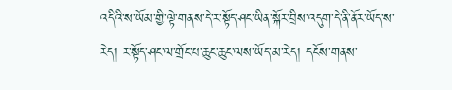འདིའི་ས་ཡོམ་གྱི་ལྟེ་གནས་དེ་ར་སྟོད་ཤང་ཡིན་སྐོར་བྲིས་འདུག་དེ་ནི་ནོར་ཡོད་ས་རེད། ར་སྟོད་ཤང་ལ་གྲོང་པ་ཆུང་ཆུང་ལས་ཡོད་མ་རེད། དངོས་གནས་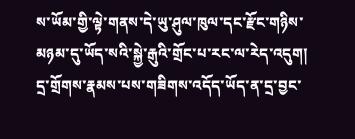ས་ཡོམ་གྱི་ལྟེ་གནས་དེ་ཡུ་ཤུལ་ཁུལ་དང་རྫོང་གཉིས་མཉམ་དུ་ཡོད་སའི་སྐྱེ་རྒུའི་གྲོང་པ་རང་ལ་རེད་འདུག། དྲ་གྲོགས་རྣམས་པས་གཟིགས་འདོད་ཡོད་ན་དྲ་བྱང་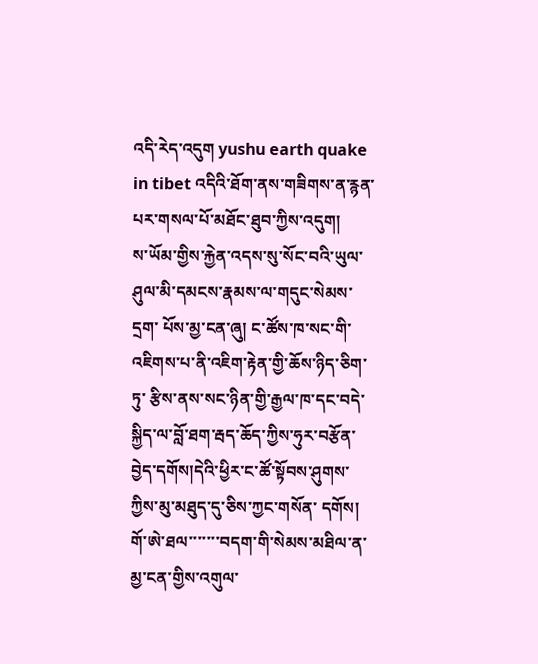འདི་རེད་འདུག yushu earth quake in tibet འདིའི་ཐོག་ནས་གཟིགས་ན་རྙན་པར་གསལ་པོ་མཐོང་ཐུབ་ཀྱིས་འདུག།
ས་ཡོམ་གྱིས་རྐྱེན་འདས་སུ་སོང་བའི་ཡུལ་ཤུལ་མི་དམངས་རྣམས་ལ་གདུང་སེམས་དྲག་ པོས་མྱ་ངན་ཞུ། ང་ཚོས་ཁ་སང་གི་འཇིགས་པ་ནི་འཇིག་རྟེན་གྱི་ཆོས་ཉིད་ཅིག་ཏུ་ རྩིས་ནས་སང་ཉིན་གྱི་རྒྱལ་ཁ་དང་བདེ་སྐྱིད་ལ་བློ་ཐག་རྦད་ཆོད་ཀྱིས་ཧུར་བརྩོན་ བྱེད་དགོས།དེའི་ཕྱིར་ང་ཚོ་སྟོབས་ཤུགས་ཀྱིས་མུ་མཐུད་དུ་ཅིས་ཀྱང་གསོན་ དགོས། གོ་ཨེ་ཐལ་་་་་་་བདག་གི་སེམས་མཐིལ་ན་མྱ་ངན་གྱིས་འགུལ་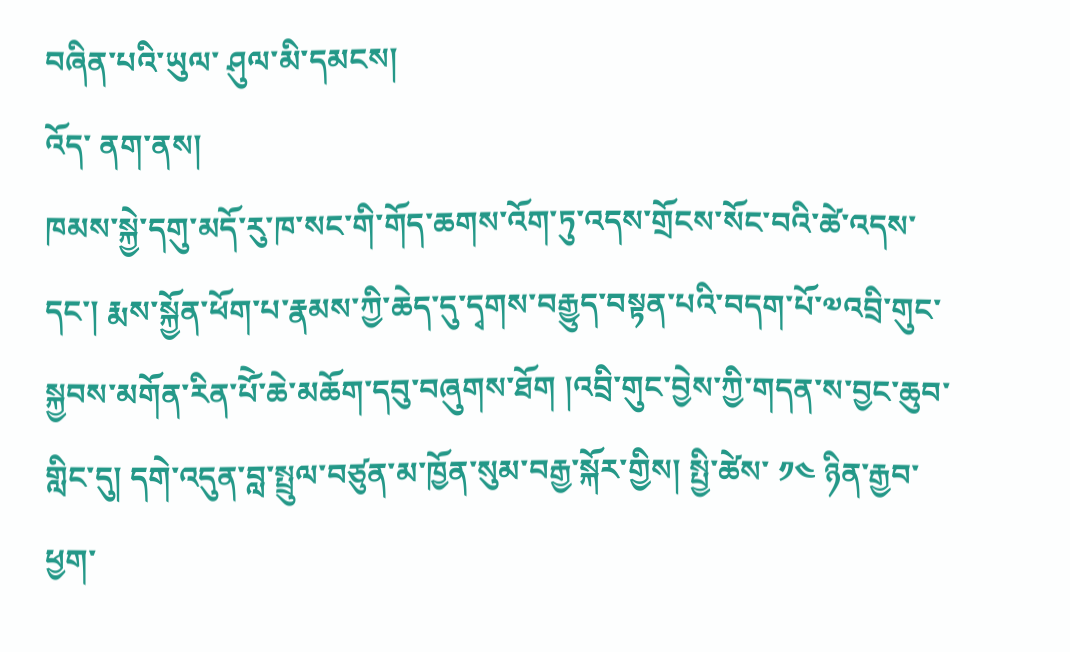བཞིན་པའི་ཡུལ་ ཤུལ་མི་དམངས།
འོད་ ནག་ནས།
ཁམས་སྐྱེ་དགུ་མདོ་རུ་ཁ་སང་གི་གོད་ཆགས་འོག་ཏུ་འདས་གྲོངས་སོང་བའི་ཚེ་འདས་དང་། རྨས་སྐྱོན་ཕོག་པ་རྣམས་ཀྱི་ཆེད་དུ་དྭགས་བརྒྱུད་བསྟན་པའི་བདག་པོ་༧འབྲི་གུང་སྐྱབས་མགོན་རིན་པོེ་ཆེ་མཆོག་དབུ་བཞུགས་ཐོག །འབྲི་གུང་བྱེས་ཀྱི་གདན་ས་བྱང་ཆུབ་གླིང་དུ། དགེ་འདུན་བླ་སྤྲུལ་བཙུན་མ་ཁྱོན་སུམ་བརྒྱ་སྐོར་གྱིས། སྤྱི་ཚེས་ ༡༤ ཉིན་རྒྱབ་ཕྱག་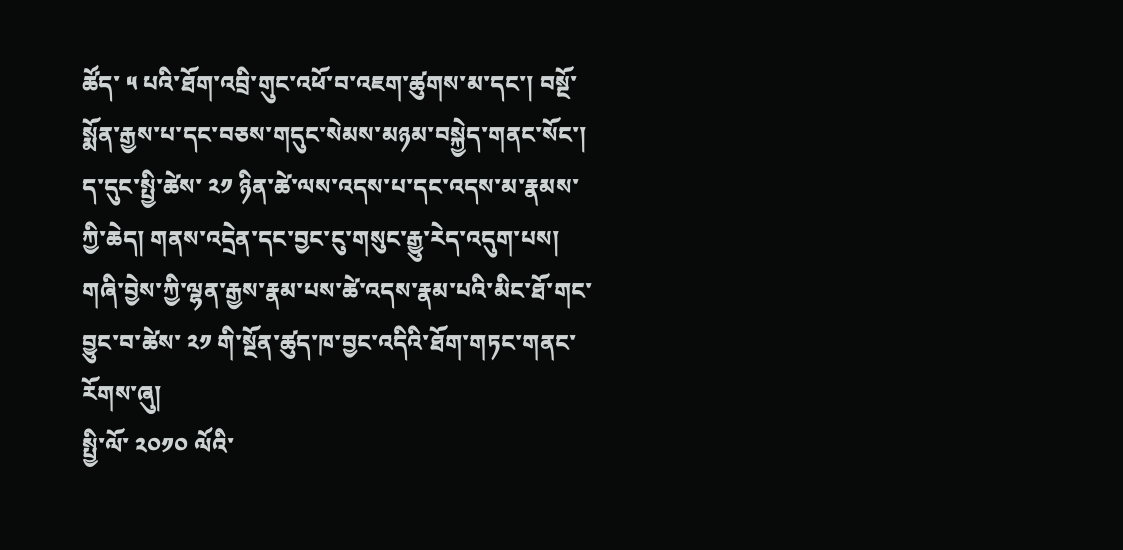ཚོད་ ༥ པའི་ཐོག་འབྲི་གུང་འཕོ་བ་འཇག་ཚུགས་མ་དང་། བསྔོ་སྨོན་རྒྱས་པ་དང་བཅས་གདུང་སེམས་མཉམ་བསྐྱེད་གནང་སོང་། ད་དུང་སྤྱི་ཚེས་ ༢༡ ཉིན་ཚེ་ལས་འདས་པ་དང་འདས་མ་རྣམས་ཀྱི་ཆེད། གནས་འདྲེན་དང་བྱང་ངུ་གསུང་རྒྱུ་རེད་འདུག་པས། གཞི་བྱེས་ཀྱི་ལྷན་རྒྱས་རྣམ་པས་ཚེ་འདས་རྣམ་པའི་མིང་ཐོ་གང་བྱུང་བ་ཚེས་ ༢༡ གི་སྔོན་ཚུད་ཁ་བྱང་འདིའི་ཐོག་གཏང་གནང་རོགས་ཞུ།
སྤྱི་ལོ་ ༢༠༡༠ ལོའི་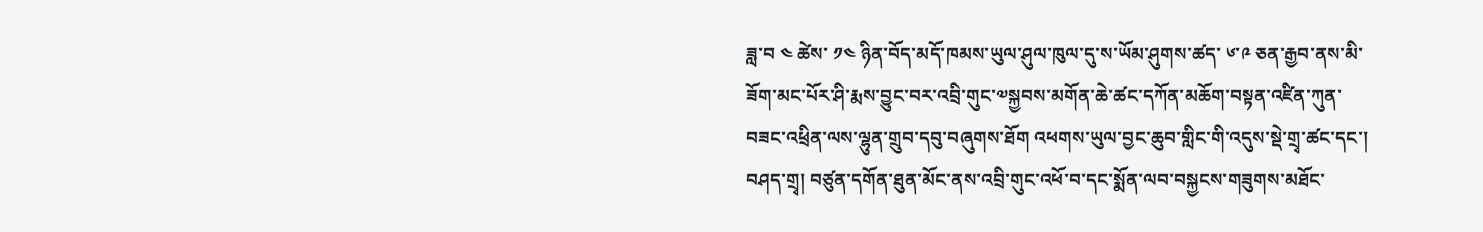ཟླ་བ ༤ ཚེས་ ༡༤ ཉིན་བོད་མདོ་ཁམས་ཡུལ་ཤུལ་ཁུལ་དུ་ས་ཡོམ་ཤུགས་ཚད་ ༦་༩ ཅན་རྒྱབ་ནས་མི་ཟོག་མང་པོར་ཤི་རྨས་བྱུང་བར་འབྲི་གུང་༧སྐྱབས་མགོན་ཆེ་ཚང་དཀོན་མཆོག་བསྟན་འཛིན་ཀུན་བཟང་འཕྲིན་ལས་ལྷུན་གྲུབ་དབུ་བཞུགས་ཐོག འཕགས་ཡུལ་བྱང་ཆུབ་གླིང་གི་འདུས་སྡེ་གྲྭ་ཚང་དང་། བཤད་གྲྭ། བཙུན་དགོན་ཐུན་མོང་ནས་འབྲི་གུང་འཕོ་བ་དང་སྨོན་ལབ་བསྐྱངས་གཟུགས་མཐོང་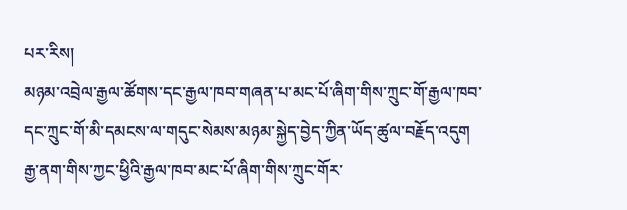པར་རིས།
མཉམ་འབྲེལ་རྒྱལ་ཚོགས་དང་རྒྱལ་ཁབ་གཞན་པ་མང་པོ་ཞིག་གིས་ཀྲུང་གོ་རྒྱལ་ཁབ་དང་ཀྲུང་གོ་མི་དམངས་ལ་གདུང་སེམས་མཉམ་སྐྱེད་བྱེད་ཀྱིན་ཡོད་ཚུལ་བརྗོད་འདུག རྒྱ་ནག་གིས་ཀྱང་ཕྱིའི་རྒྱལ་ཁབ་མང་པོ་ཞིག་གིས་ཀྲུང་གོར་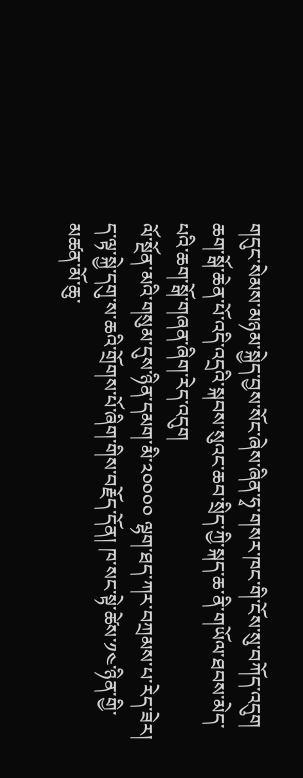གདུང་སེམས་མཉམ་སྐྱེད་བྱས་སོང་ཞེས་ཞིན་ཧྭ་གསར་ཁང་གི་ངོས་སུ་བཀོད་འདུག
ཆག་སྒོ་ཆེན་པོ་འདི་འདྲའི་སྐབས་སུའང་ཆབ་སྲིད་ཀྱི་སྐད་ཆ་ནི་གཡོལ་ཐབས་མེད་པའི་ཆག་སྒོ་གཞན་ཞིག་རེད་འདུག
ལོ་སྔོན་མའི་གསུམ་དུས་ཉིན་དམག་མི་༢༠༠༠༠ ལྷག་ཐད་ཀར་བཀྲམས་པ་རེད་ཟེར།
ད་ལྟ་སྐྱེ་དགུ་ས་ཆའི་གྲོགས་པོ་ཞིག་གིས་བརྗོད་དོན། ཁ་སང་སྟེ་ཚེས་༡༤་ཉིན་གྱི་མཚན་མོ་ཆུ་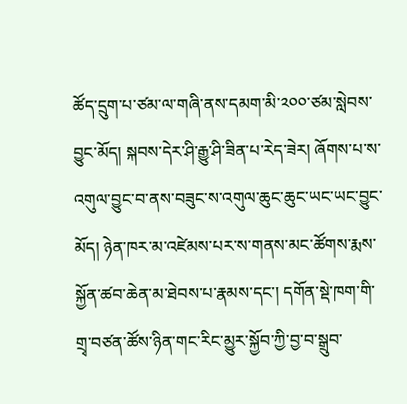ཚོད་དྲུག་པ་ཙམ་ལ་གཞི་ནས་དམག་མི་༢༠༠་ཙམ་སླེབས་བྱུང་མོད། སྐབས་དེར་ཤི་རྒྱུ་ཤི་ཟིན་པ་རེད་ཟེར། ཞོགས་པ་ས་འགུལ་བྱུང་བ་ནས་བཟུང་ས་འགུལ་ཆུང་ཆུང་ཡང་ཡང་བྱུང་མོད། ཉེན་ཁར་མ་འཛེམས་པར་ས་གནས་མང་ཚོགས་རྨས་སྐྱོན་ཚབ་ཆེན་མ་ཐེབས་པ་རྣམས་དང་། དགོན་སྡེ་ཁག་གི་གྲྭ་བཙན་ཚོས་ཉིན་གང་རིང་མྱུར་སྐྱོབ་ཀྱི་བྱ་བ་སྒྲུབ་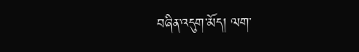བཞིན་འདུག་མོད། ལག་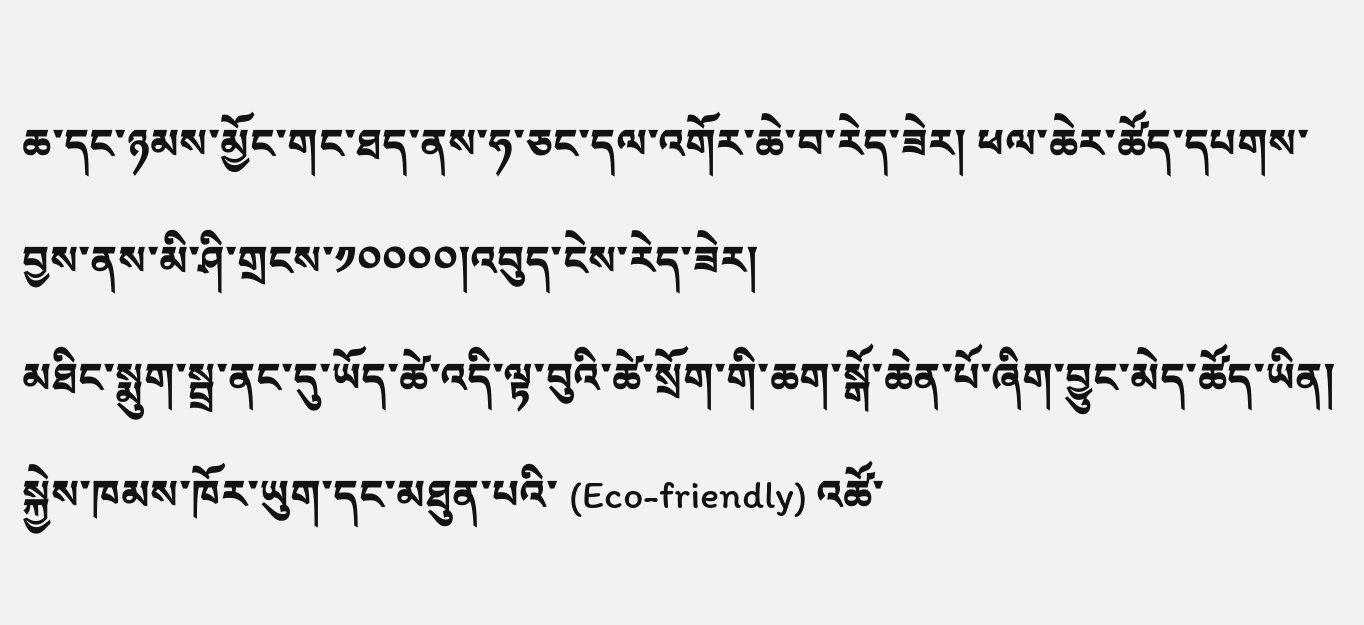ཆ་དང་ཉམས་མྱོང་གང་ཐད་ནས་ཧ་ཅང་དལ་འགོར་ཆེ་བ་རེད་ཟེར། ཕལ་ཆེར་ཚོད་དཔགས་བྱས་ནས་མི་ཤི་གྲངས་༡༠༠༠༠།འབུད་ངེས་རེད་ཟེར།
མཐིང་སྨུག་སྦྲ་ནང་དུ་ཡོད་ཚེ་འདི་ལྟ་བུའི་ཚེ་སྲོག་གི་ཆག་སྒོ་ཆེན་པོ་ཞིག་བྱུང་མེད་ཚོད་ཡིན།
སྐྱེས་ཁམས་ཁོར་ཡུག་དང་མཐུན་པའི་ (Eco-friendly) འཚོ་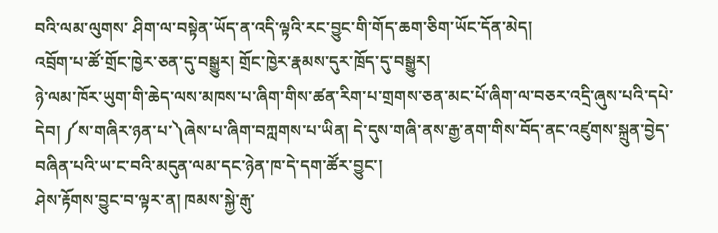བའི་ལམ་ལུགས་ ཤིག་ལ་བསྟེན་ཡོད་ན་འདི་ལྟའི་རང་བྱུང་གི་གོད་ཆག་ཅིག་ཡོང་དོན་མེད།
འབྲོག་པ་ཚོ་གྲོང་ཁྱེར་ཅན་དུ་བསྒྱུར། གྲོང་ཁྱེར་རྣམས་དུར་ཁྲོད་དུ་བསྒྱུར།
ཉེ་ལམ་ཁོར་ཡུག་གི་ཆེད་ལས་མཁས་པ་ཞིག་གིས་ཚན་རིག་པ་གྲགས་ཅན་མང་པོ་ཞིག་ལ་བཅར་འདྲི་ཞུས་པའི་དཔེ་དེབ། ༼ས་གཞིར་ཉན་པ་༽ཞེས་པ་ཞིག་བཀླགས་པ་ཡིན། དེ་དུས་གཞི་ནས་རྒྱ་ནག་གིས་བོད་ནང་འཛུགས་སྐྲུན་བྱེད་བཞིན་པའི་ཡ་ང་བའི་མདུན་ལམ་དང་ཉེན་ཁ་དེ་དག་ཚོར་བྱུང་།
ཤེས་རྟོགས་བྱུང་བ་ལྟར་ན། ཁམས་སྐྱེ་རྒུ་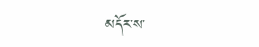མདོར་ས་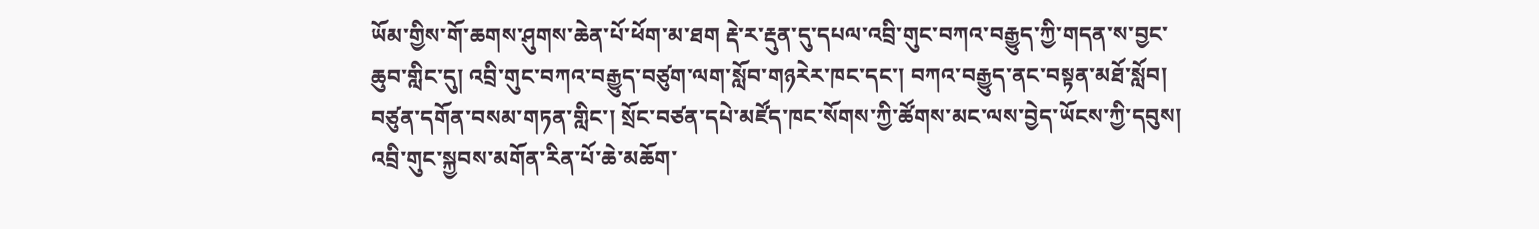ཡོམ་གྱིས་གོ་ཆགས་ཤུགས་ཆེན་པོ་ཕོག་མ་ཐག རྡེ་ར་རྡུན་དུ་དཔལ་འབྲི་གུང་བཀའ་བརྒྱུད་ཀྱི་གདན་ས་བྱང་ཆུབ་གླིང་དུ། འབྲི་གུང་བཀའ་བརྒྱུད་བཙུག་ལག་སློབ་གཉརེར་ཁང་དང་། བཀའ་བརྒྱུད་ནང་བསྟན་མཐོ་སློབ། བཙུན་དགོན་བསམ་གཏན་གླིང་། སྲོང་བཙན་དཔེ་མཛོད་ཁང་སོགས་ཀྱི་ཚོགས་མང་ལས་བྱེད་ཡོངས་ཀྱི་དབུས། འབྲི་གུང་སྐྱབས་མགོན་རིན་པོ་ཆེ་མཆོག་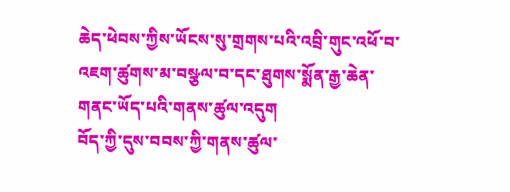ཆེད་ཕེབས་ཀྱིས་ཡོངས་སུ་གྲགས་པའི་འབྲི་གུང་འཕོ་བ་འཇག་ཚུགས་མ་བསྩལ་བ་དང་ཐུགས་སྨོན་རྒྱ་ཆེན་གནང་ཡོད་པའི་གནས་ཚུལ་འདུག
བོད་ཀྱི་དུས་བབས་ཀྱི་གནས་ཚུལ་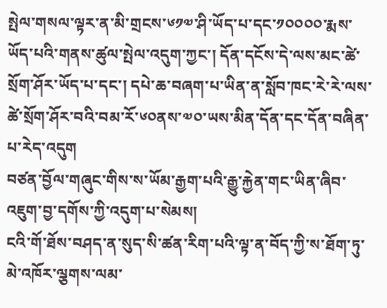སྤེལ་གསལ་ལྟར་ན་མི་གྲངས་༦༡༧་ཤི་ཡོད་པ་དང་༡༠༠༠༠་རྨས་ཡོད་པའི་གནས་ཚུལ་སྤེལ་འདུག་ཀྱང་། དོན་དངོས་དེ་ལས་མང་ཚེ་སྲོག་ཤོར་ཡོད་པ་དང་། དཔེ་ཆ་བཞག་པ་ཡིན་ན་སློབ་ཁང་རེ་རེ་ལས་ཚེ་སྲོག་ཤོར་བའི་བམ་རོ་༦༠ནས་༧༠་ཡས་མིན་དོན་དང་དོན་བཞིན་པ་རེད་འདུག
བཙན་བྱོལ་གཞུང་གིས་ས་ཡོམ་རྒྱག་པའི་རྒྱུ་རྐྱེན་གང་ཡིན་ཞིབ་འཇུག་བྱ་དགོས་ཀྱི་འདུག་པ་སེམས།
ངའི་གོ་ཐོས་བཤད་ན་སུད་སི་ཚན་རིག་པའི་ལྟ་ན་བོད་ཀྱི་ས་ཐོག་ཏུ་མེ་འཁོར་ལྕགས་ལམ་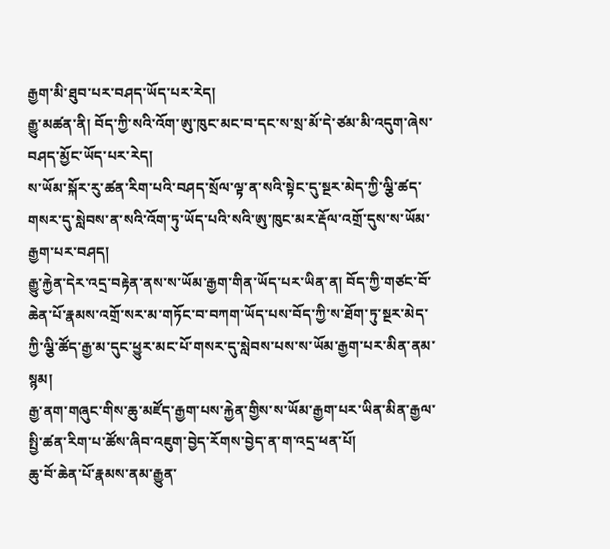རྒྱག་མི་ཐུབ་པར་བཤད་ཡོད་པར་རེད།
རྒྱུ་མཚན་ནི། བོད་ཀྱི་སའི་འོག་ཨུ་ཁུང་མང་བ་དང་ས་སྲ་མོ་དེ་ཙམ་མི་འདུག་ཞེས་བཤད་མྱོང་ཡོད་པར་རེད།
ས་ཡོམ་སྐོར་རུ་ཚན་རིག་པའི་བཤད་སྲོལ་ལྟ་ན་སའི་སྟེང་དུ་སྔར་མེད་ཀྱི་ལྕི་ཚད་གསར་དུ་སླེབས་ན་སའི་འོག་ཏུ་ཡོད་པའི་སའི་ཨུ་ཁུང་མར་རྡོལ་འགྲོ་དུས་ས་ཡོམ་རྒྱག་པར་བཤད།
རྒྱུ་རྐྱེན་དེར་འདྲ་བརྟེན་ནས་ས་ཡོམ་རྒྱག་གིན་ཡོད་པར་ཡིན་ན། བོད་ཀྱི་གཙང་བོ་ཆེན་པོ་རྣམས་འགྲོ་སར་མ་གཏོང་བ་བཀག་ཡོད་པས་བོད་ཀྱི་ས་ཐོག་ཏུ་སྔར་མེད་ཀྱི་ལྕི་ཚོད་རྒྱ་མ་དུང་ཕྱུར་མང་པོ་གསར་དུ་སླེབས་པས་ས་ཡོམ་རྒྱག་པར་མིན་ནམ་སྙམ།
རྒྱ་ནག་གཞུང་གིས་ཆུ་མཛོད་རྒྱག་པས་རྐྱེན་གྱིས་ས་ཡོམ་རྒྱག་པར་ཡིན་མིན་རྒྱལ་སྤྱི་ཚན་རིག་པ་ཚོས་ཞིབ་འཇུག་བྱེད་རོགས་བྱེད་ན་ག་འདྲ་ཕན་པོ།
ཆུ་བོ་ཆེན་པོ་རྣམས་ནམ་རྒྱུན་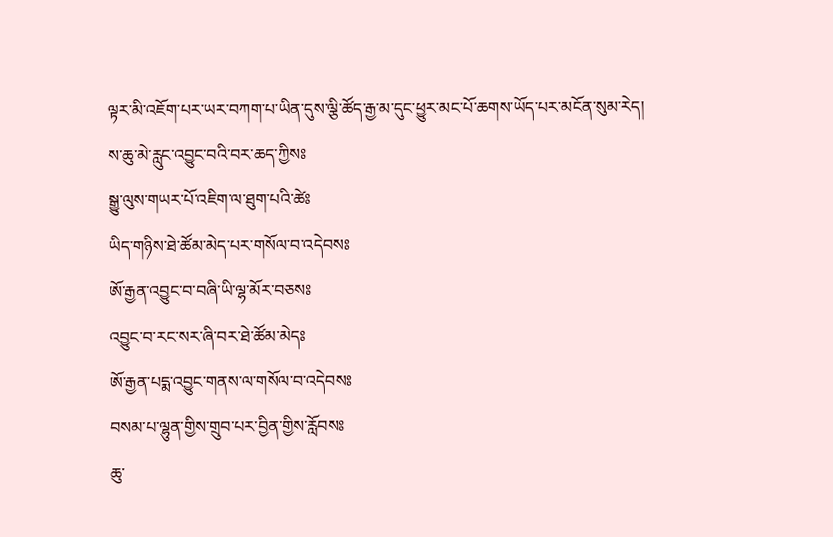ལྟར་མི་འཇོག་པར་ཡར་བཀག་པ་ཡིན་དུས་ལྕི་ཚོད་རྒྱ་མ་དུང་ཕྱུར་མང་པོ་ཆགས་ཡོད་པར་མངོན་སུམ་རེད།
ས་ཆུ་མེ་རླུང་འབྱུང་བའི་བར་ཆད་ཀྱིསཿ
སྒྱུ་ལུས་གཡར་པོ་འཇིག་ལ་ཐུག་པའི་ཚེཿ
ཡིད་གཉིས་ཐེ་ཚོམ་མེད་པར་གསོལ་བ་འདེབསཿ
ཨོ་རྒྱན་འབྱུང་བ་བཞི་ཡི་ལྷ་མོར་བཅསཿ
འབྱུང་བ་རང་སར་ཞི་བར་ཐེ་ཚོམ་མེདཿ
ཨོ་རྒྱན་པདྨ་འབྱུང་གནས་ལ་གསོལ་བ་འདེབསཿ
བསམ་པ་ལྷུན་གྱིས་གྲུབ་པར་བྱིན་གྱིས་རློབསཿ
ཆུ་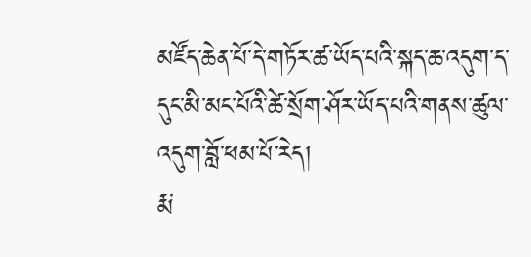མཛོད་ཆེན་པོ་དེ་གཏོར་ཚ་ཡོད་པའི་སྐད་ཆ་འདུག་ད་དུང་མི་མང་པོའི་ཚེ་སྲོག་ཤོར་ཡོད་པའི་གནས་ཚུལ་འདུག་བློ་ཕམ་པོ་རེད།
རྨ་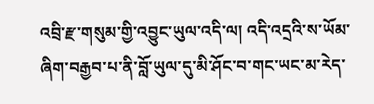འབྲི་རྫ་གསུམ་གྱི་འབྱུང་ཡུལ་འདི་ལ། འདི་འདྲའི་ས་ཡོམ་ཞིག་བརྒྱབ་པ་ནི་བློ་ཡུལ་དུ་མི་ཤོང་བ་གང་ཡང་མ་རེད་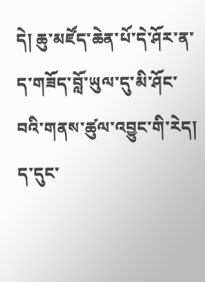དེ། ཆུ་མཛོད་ཆེན་པོ་དེ་ཤོར་ན་ད་གཟོད་བློ་ཡུལ་དུ་མི་ཤོང་བའི་གནས་ཚུལ་འབྱུང་གི་རེད།
ད་དུང་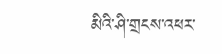མིའི་ཤི་གྲངས་འཕར་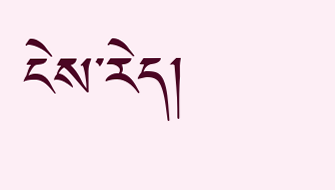ངེས་རེད།